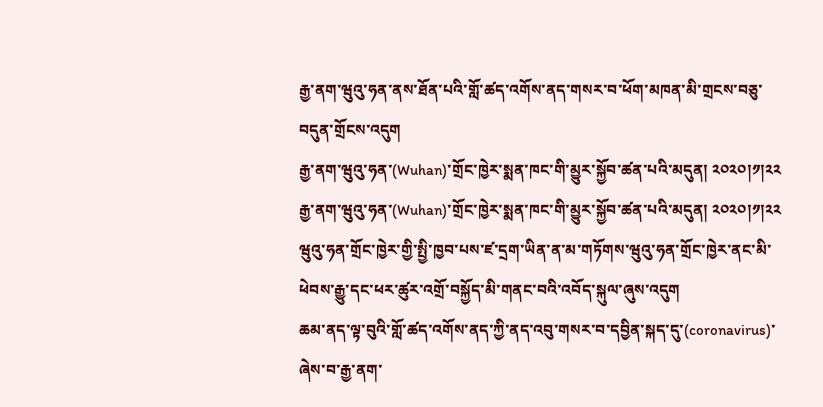རྒྱ་ནག་ཝུའུ་ཧན་ནས་ཐོན་པའི་གློ་ཚད་འགོས་ནད་གསར་བ་ཕོག་མཁན་མི་གྲངས་བཅུ་བདུན་གྲོངས་འདུག
རྒྱ་ནག་ཝུའུ་ཧན་(Wuhan)་གྲོང་ཁྱེར་སྨན་ཁང་གི་མྱུར་སྐྱོབ་ཚན་པའི་མདུན། ༢༠༢༠།༡།༢༢ རྒྱ་ནག་ཝུའུ་ཧན་(Wuhan)་གྲོང་ཁྱེར་སྨན་ཁང་གི་མྱུར་སྐྱོབ་ཚན་པའི་མདུན། ༢༠༢༠།༡།༢༢
ཝུའུ་ཧན་གྲོང་ཁྱེར་གྱི་སྤྱི་ཁྱབ་པས་ཛ་དྲག་ཡིན་ན་མ་གཏོགས་ཝུའུ་ཧན་གྲོང་ཁྱེར་ནང་མི་ཕེབས་རྒྱུ་དང་ཕར་ཚུར་འགྲོ་བསྐྱོད་མི་གནང་བའི་འབོད་སྐུལ་ཞུས་འདུག
ཆམ་ནད་ལྟ་བུའི་གློ་ཚད་འགོས་ནད་ཀྱི་ནད་འབུ་གསར་བ་དབྱིན་སྐད་དུ་(coronavirus)་ཞེས་བ་རྒྱ་ནག་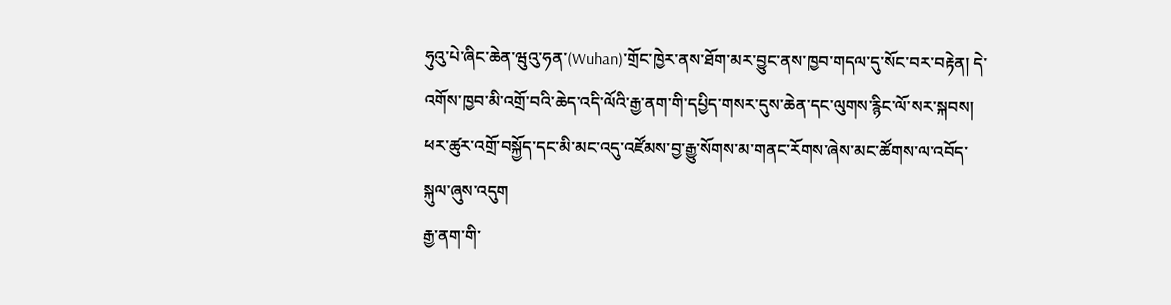ཧུའུ་པེ་ཞིང་ཆེན་ཝུའུ་ཧན་(Wuhan)་གྲོང་ཁྱེར་ནས་ཐོག་མར་བྱུང་ནས་ཁྱབ་གདལ་དུ་སོང་བར་བརྟེན། དེ་འགོས་ཁྱབ་མི་འགྲོ་བའི་ཆེད་འདི་ལོའི་རྒྱ་ནག་གི་དཔྱིད་གསར་དུས་ཆེན་དང་ལུགས་རྙིང་ལོ་སར་སྐབས། ཕར་ཚུར་འགྲོ་བསྐྱོད་དང་མི་མང་འདུ་འཛོམས་བྱ་རྒྱུ་སོགས་མ་གནང་རོགས་ཞེས་མང་ཚོགས་ལ་འབོད་སྐུལ་ཞུས་འདུག
རྒྱ་ནག་གི་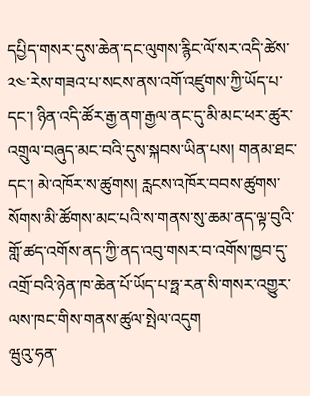དཔྱིད་གསར་དུས་ཆེན་དང་ལུགས་རྙིང་ལོ་སར་འདི་ཚེས་༢༤་རེས་གཟའ་པ་སངས་ནས་འགོ་འཛུགས་ཀྱི་ཡོད་པ་དང་། ཉིན་འདི་ཚོར་རྒྱ་ནག་རྒྱལ་ནང་དུ་མི་མང་ཕར་ཚུར་འགྲུལ་བཞུད་མང་བའི་དུས་སྐབས་ཡིན་པས། གནམ་ཐང་དང་། མེ་འཁོར་ས་ཚུགས། རླངས་འཁོར་བབས་ཚུགས་སོགས་མི་ཚོགས་མང་པའི་ས་གནས་སུ་ཆམ་ནད་ལྟ་བུའི་གློ་ཚད་འགོས་ནད་ཀྱི་ནད་འབུ་གསར་བ་འགོས་ཁྱབ་དུ་འགྲོ་བའི་ཉེན་ཁ་ཆེན་པོ་ཡོད་པ་ཧྥ་རན་སི་གསར་འགྱུར་ལས་ཁང་གིས་གནས་ཚུལ་སྤེལ་འདུག
ཝུའུ་ཧན་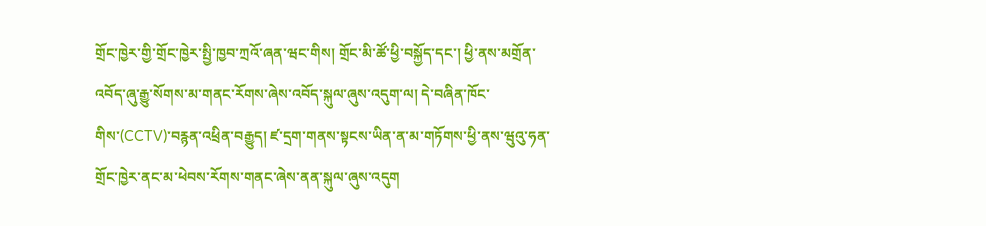གྲོང་ཁྱེར་གྱི་གྲོང་ཁྱེར་སྤྱི་ཁྱབ་ཀྲའོ་ཞན་ཝང་གིས། གྲོང་མི་ཚོ་ཕྱི་བསྐྱོད་དང་། ཕྱི་ནས་མགྲོན་འབོད་ཞུ་རྒྱུ་སོགས་མ་གནང་རོགས་ཞེས་འབོད་སྐུལ་ཞུས་འདུག་ལ། དེ་བཞིན་ཁོང་གིས་(CCTV)་བརྙན་འཕྲིན་བརྒྱུད། ཛ་དྲག་གནས་སྟངས་ཡིན་ན་མ་གཏོགས་ཕྱི་ནས་ཝུའུ་ཧན་གྲོང་ཁྱེར་ནང་མ་ཕེབས་རོགས་གནང་ཞེས་ནན་སྐུལ་ཞུས་འདུག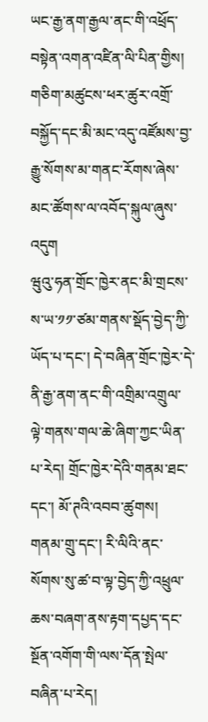ཡང་རྒྱ་ནག་རྒྱལ་ནང་གི་འཕྲོད་བསྟེན་འགན་འཛིན་ལི་པིན་གྱིས། གཅིག་མཚུངས་ཕར་ཚུར་འགྲོ་བསྐྱོད་དང་མི་མང་འདུ་འཛོམས་བྱ་རྒྱུ་སོགས་མ་གནང་རོགས་ཞེས་མང་ཚོགས་ལ་འབོད་སྐུལ་ཞུས་འདུག
ཝུའུ་ཧན་གྲོང་ཁྱེར་ནང་མི་གྲངས་ས་ཡ་༡༡་ཙམ་གནས་སྡོད་བྱེད་ཀྱི་ཡོད་པ་དང་། དེ་བཞིན་གྲོང་ཁྱེར་དེ་ནི་རྒྱ་ནག་ནང་གི་འགྲིམ་འགྲུལ་ལྟེ་གནས་གལ་ཆེ་ཞིག་ཀྱང་ཡིན་པ་རེད། གྲོང་ཁྱེར་དེའི་གནམ་ཐང་དང་། མོ་ཊའི་འབབ་ཚུགས། གནམ་གྲུ་དང་། རི་ལིའི་ནང་སོགས་སུ་ཚ་བ་ལྟ་བྱེད་ཀྱི་འཕྲུལ་ཆས་བཞག་ནས་རྟག་དཔྱད་དང་སྔོན་འགོག་གི་ལས་དོན་སྤེལ་བཞིན་པ་རེད།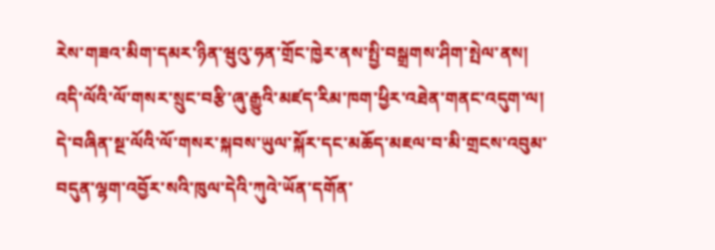རེས་གཟའ་མིག་དམར་ཉིན་ཝུའུ་ཧན་གྲོང་ཁྱེར་ནས་སྤྱི་བསྒྲགས་ཤིག་སྤེལ་ནས། འདི་ལོའི་ལོ་གསར་སྲུང་བརྩི་ཞུ་རྒྱུའི་མཛད་རིམ་ཁག་ཕྱིར་འཐེན་གནང་འདུག་ལ། དེ་བཞིན་སྔ་ལོའི་ལོ་གསར་སྐབས་ཡུལ་སྐོར་དང་མཆོད་མཇལ་བ་མི་གྲངས་འབུམ་བདུན་ལྷག་འབྱོར་སའི་ཁུལ་དེའི་ཀུའེ་ཡོན་དགོན་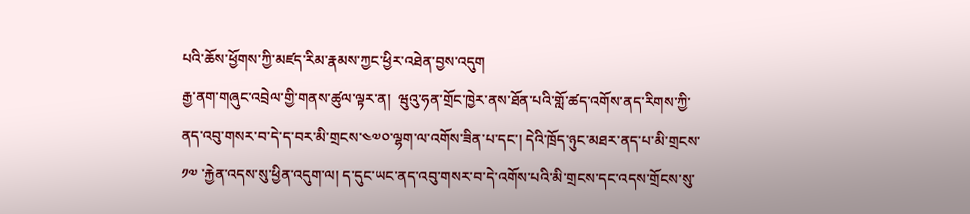པའི་ཆོས་ཕྱོགས་ཀྱི་མཛད་རིམ་རྣམས་ཀྱང་ཕྱིར་འཐེན་བྱས་འདུག
རྒྱ་ནག་གཞུང་འབྲེལ་གྱི་གནས་ཚུལ་ལྟར་ན།  ཝུའུ་ཧན་གྲོང་ཁྱེར་ནས་ཐོན་པའི་གློ་ཚད་འགོས་ནད་རིགས་ཀྱི་ནད་འབུ་གསར་བ་དེ་ད་བར་མི་གྲངས་༤༧༠་ལྷག་ལ་འགོས་ཟིན་པ་དང་། དེའི་ཁྲོད་ཉུང་མཐར་ནད་པ་མི་གྲངས་ ༡༧ ་རྐྱེན་འདས་སུ་ཕྱིན་འདུག་ལ། ད་དུང་ཡང་ནད་འབུ་གསར་བ་དེ་འགོས་པའི་མི་གྲངས་དང་འདས་གྲོངས་སུ་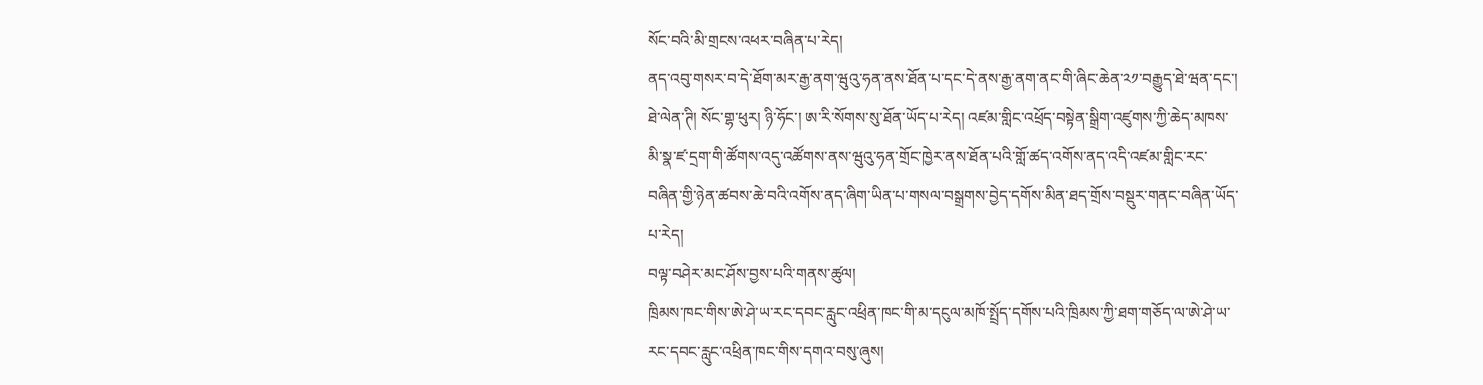སོང་བའི་མི་གྲངས་འཕར་བཞིན་པ་རེད།
ནད་འབུ་གསར་བ་དེ་ཐོག་མར་རྒྱ་ནག་ཝུའུ་ཧན་ནས་ཐོན་པ་དང་དེ་ནས་རྒྱ་ནག་ནང་གི་ཞིང་ཆེན་༢༡་བརྒྱུད་ཐེ་ཝན་དང་། ཐེ་ལེན་ཊི། སོང་གྷ་ཕུར། ཉི་ཧོང་། ཨ་རི་སོགས་སུ་ཐོན་ཡོད་པ་རེད། འཛམ་གླིང་འཕྲོད་བསྟེན་སྒྲིག་འཛུགས་ཀྱི་ཆེད་མཁས་མི་སྣ་ཛ་དྲག་གི་ཚོགས་འདུ་འཚོགས་ནས་ཝུའུ་ཧན་གྲོང་ཁྱེར་ནས་ཐོན་པའི་གློ་ཚད་འགོས་ནད་འདི་འཛམ་གླིང་རང་བཞིན་གྱི་ཉེན་ཚབས་ཆེ་བའི་འགོས་ནད་ཞིག་ཡིན་པ་གསལ་བསྒྲགས་བྱེད་དགོས་མིན་ཐད་གྲོས་བསྡུར་གནང་བཞིན་ཡོད་པ་རེད།
བལྟ་བཤེར་མང་ཤོས་བྱས་པའི་གནས་ཚུལ།
ཁྲིམས་ཁང་གིས་ཨེ་ཤེ་ཡ་རང་དབང་རླུང་འཕྲིན་ཁང་གི་མ་དངུལ་མཁོ་སྤྲོད་དགོས་པའི་ཁྲིམས་ཀྱི་ཐག་གཅོད་ལ་ཨེ་ཤེ་ཡ་རང་དབང་རླུང་འཕྲིན་ཁང་གིས་དགའ་བསུ་ཞུས།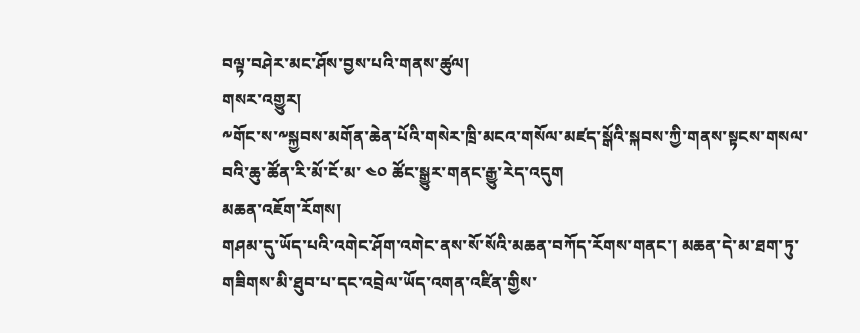བལྟ་བཤེར་མང་ཤོས་བྱས་པའི་གནས་ཚུལ།
གསར་འགྱུར།
༸གོང་ས་༸སྐྱབས་མགོན་ཆེན་པོའི་གསེར་ཁྲི་མངའ་གསོལ་མཛད་སྒོའི་སྐབས་ཀྱི་གནས་སྟངས་གསལ་བའི་ཆུ་ཚོན་རི་མོ་ངོ་མ་ ༤༠ ཚོང་སྒྱུར་གནང་རྒྱུ་རེད་འདུག
མཆན་འཇོག་རོགས།
གཤམ་དུ་ཡོད་པའི་འགེང་ཤོག་འགེང་ནས་སོ་སོའི་མཆན་བཀོད་རོགས་གནང་། མཆན་དེ་མ་ཐག་ཏུ་གཟིགས་མི་ཐུབ་པ་དང་འབྲེལ་ཡོད་འགན་འཛིན་གྱིས་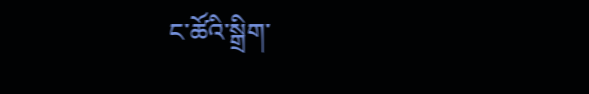ང་ཚོའི་སྒྲིག་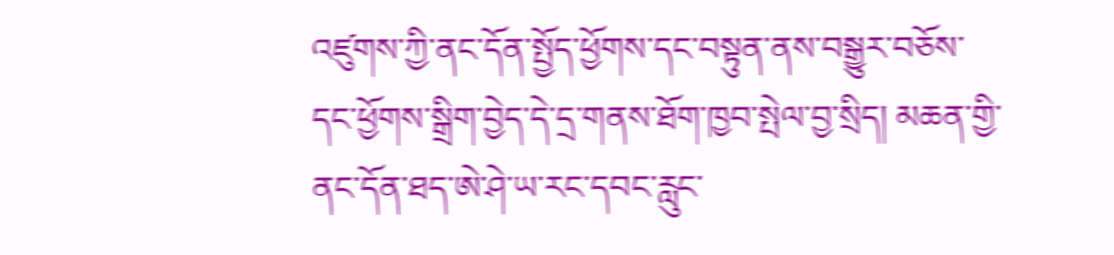འཛུགས་ཀྱི་ནང་དོན་སྤྱོད་ཕྱོགས་དང་བསྟུན་ནས་བསྒྱུར་བཅོས་དང་ཕྱོགས་སྒྲིག་བྱེད་དེ་དྲ་གནས་ཐོག་ཁྱབ་སྤེལ་བྱ་སྲིད། མཆན་གྱི་ནང་དོན་ཐད་ཨེ་ཤེ་ཡ་རང་དབང་རླུང་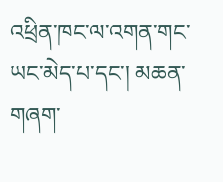འཕྲིན་ཁང་ལ་འགན་གང་ཡང་མེད་པ་དང་། མཆན་གཞག་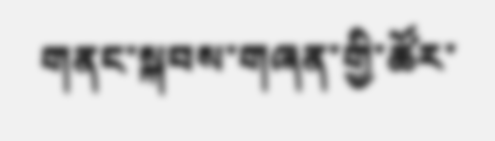གནང་སྐབས་གཞན་གྱི་ཚོར་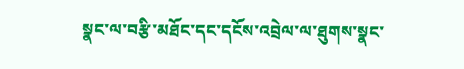སྣང་ལ་བརྩི་མཐོང་དང་དངོས་འབྲེལ་ལ་ཐུགས་སྣང་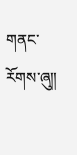གནང་རོགས་ཞུ༎